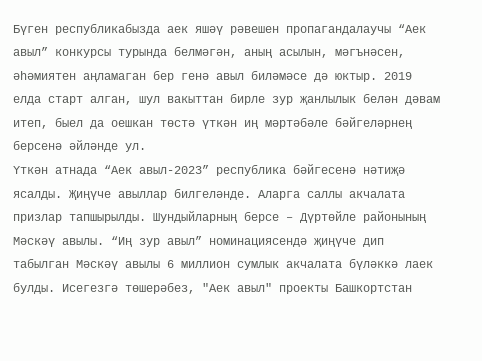Бүген республикабызда аек яшәү рәвешен пропагандалаучы “Аек авыл” конкурсы турында белмәгән, аның асылын, мәгънәсен, әһәмиятен аңламаган бер генә авыл биләмәсе дә юктыр. 2019 елда старт алган, шул вакыттан бирле зур җанлылык белән дәвам итеп, быел да оешкан төстә үткән иң мәртәбәле бәйгеләрнең берсенә әйләнде ул.
Үткән атнада “Аек авыл-2023” республика бәйгесенә нәтиҗә ясалды. Җиңүче авыллар билгеләнде. Аларга саллы акчалата призлар тапшырылды. Шундыйларның берсе – Дүртөйле районының Мәскәү авылы. “Иң зур авыл” номинациясендә җиңүче дип табылган Мәскәү авылы 6 миллион сумлык акчалата бүләккә лаек булды. Исегезгә төшерәбез, "Аек авыл" проекты Башкортстан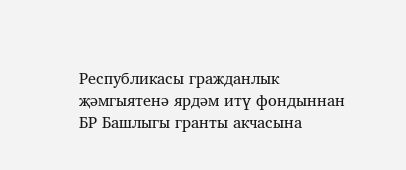Республикасы гражданлык җәмгыятенә ярдәм итү фондыннан БР Башлыгы гранты акчасына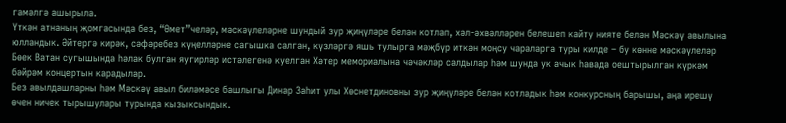гамәлгә ашырыла.
Үткән атнаның җомгасында без, “Өмет”челәр, мәскәүлеләрне шундый зур җиңүләре белән котлап, хәл-әхвәлләрен белешеп кайту нияте белән Мәскәү авылына юлландык. Әйтергә кирәк, сәфәребез күңелләрне сагышка салган, күзләргә яшь тулырга мәҗбүр иткән моңсу чараларга туры килде – бу көнне мәскәүлеләр Бөек Ватан сугышында һәлак булган яугирләр истәлегенә куелган Хәтер мемориалына чәчәкләр салдылар һәм шунда ук ачык һавада оештырылган күркәм бәйрәм концертын карадылар.
Без авылдашларны һәм Мәскәү авыл биләмәсе башлыгы Динар Заһит улы Хөснетдиновны зур җиңүләре белән котладык һәм конкурсның барышы, аңа ирешү өчен ничек тырышулары турында кызыксындык.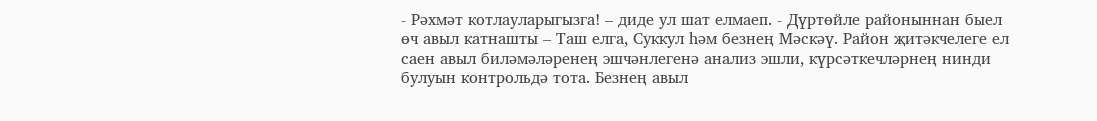- Рәхмәт котлауларыгызга! – диде ул шат елмаеп. - Дүртөйле районыннан быел өч авыл катнашты – Таш елга, Суккул һәм безнең Мәскәү. Район җитәкчелеге ел саен авыл биләмәләренең эшчәнлегенә анализ эшли, күрсәткечләрнең нинди булуын контрольдә тота. Безнең авыл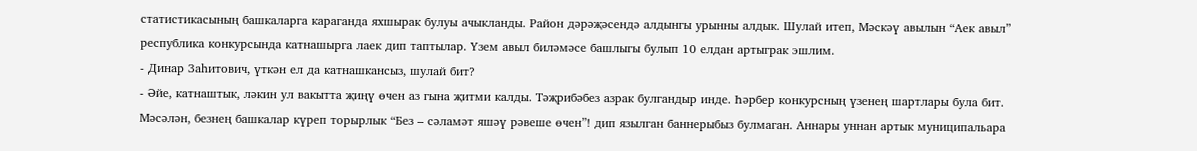статистикасының башкаларга караганда яхшырак булуы ачыкланды. Район дәрәҗәсендә алдынгы урынны алдык. Шулай итеп, Мәскәү авылын “Аек авыл” республика конкурсында катнашырга лаек дип таптылар. Үзем авыл биләмәсе башлыгы булып 10 елдан артыграк эшлим.
- Динар Заһитович, үткән ел да катнашкансыз, шулай бит?
- Әйе, катнаштык, ләкин ул вакытта җиңү өчен аз гына җитми калды. Тәҗрибәбез азрак булгандыр инде. Һәрбер конкурсның үзенең шартлары була бит. Мәсәлән, безнең башкалар күреп торырлык “Без – сәламәт яшәү рәвеше өчен”! дип язылган баннерыбыз булмаган. Аннары уннан артык муниципальара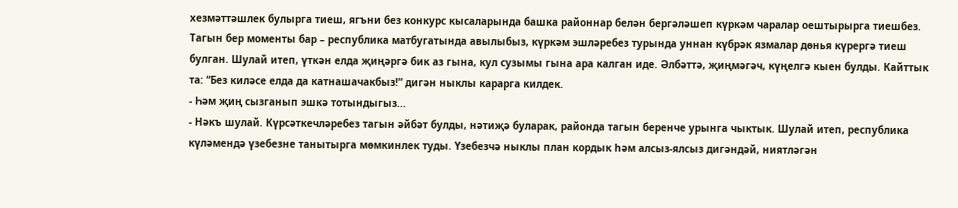хезмәттәшлек булырга тиеш, ягъни без конкурс кысаларында башка районнар белән бергәләшеп күркәм чаралар оештырырга тиешбез. Тагын бер моменты бар – республика матбугатында авылыбыз, күркәм эшләребез турында уннан күбрәк язмалар дөнья күрергә тиеш булган. Шулай итеп, үткән елда җиңәргә бик аз гына, кул сузымы гына ара калган иде. Әлбәттә, җиңмәгәч, күңелгә кыен булды. Кайттык та: “Без киләсе елда да катнашачакбыз!” дигән ныклы карарга килдек.
- Һәм җиң сызганып эшкә тотындыгыз...
- Нәкъ шулай. Күрсәткечләребез тагын әйбәт булды, нәтиҗә буларак, районда тагын беренче урынга чыктык. Шулай итеп, республика күләмендә үзебезне танытырга мөмкинлек туды. Үзебезчә ныклы план кордык һәм алсыз-ялсыз дигәндәй, ниятләгән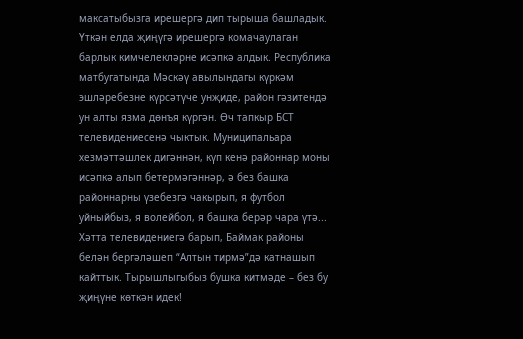максатыбызга ирешергә дип тырыша башладык. Үткән елда җиңүгә ирешергә комачаулаган барлык кимчелекләрне исәпкә алдык. Республика матбугатында Мәскәү авылындагы күркәм эшләребезне күрсәтүче унҗиде, район гәзитендә ун алты язма дөнъя күргән. Өч тапкыр БСТ телевидениесенә чыктык. Муниципальара хезмәттәшлек дигәннән, күп кенә районнар моны исәпкә алып бетермәгәннәр, ә без башка районнарны үзебезгә чакырып, я футбол уйныйбыз, я волейбол, я башка берәр чара үтә... Хәтта телевидениегә барып, Баймак районы белән бергәләшеп “Алтын тирмә”дә катнашып кайттык. Тырышлыгыбыз бушка китмәде – без бу җиңүне көткән идек!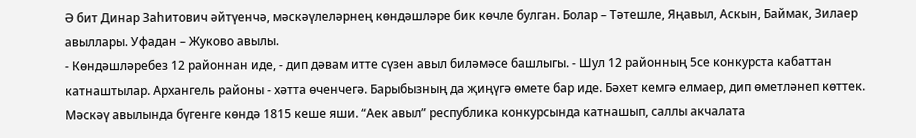Ә бит Динар Заһитович әйтүенчә, мәскәүлеләрнең көндәшләре бик көчле булган. Болар – Тәтешле, Яңавыл, Аскын, Баймак, Зилаер авыллары. Уфадан – Жуково авылы.
- Көндәшләребез 12 районнан иде, - дип дәвам итте сүзен авыл биләмәсе башлыгы. - Шул 12 районның 5се конкурста кабаттан катнаштылар. Архангель районы - хәтта өченчегә. Барыбызның да җиңүгә өмете бар иде. Бәхет кемгә елмаер, дип өметләнеп көттек.
Мәскәү авылында бүгенге көндә 1815 кеше яши. “Аек авыл” республика конкурсында катнашып, саллы акчалата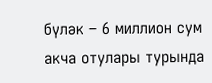бүләк – 6 миллион сум акча отулары турында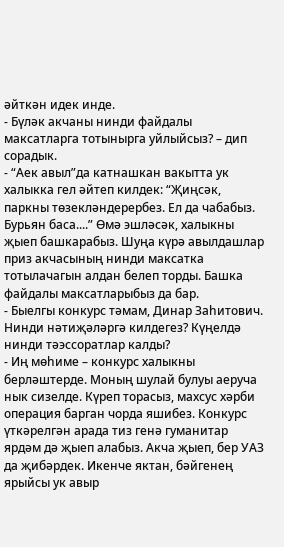әйткән идек инде.
- Бүләк акчаны нинди файдалы максатларга тотынырга уйлыйсыз? – дип сорадык.
- “Аек авыл”да катнашкан вакытта ук халыкка гел әйтеп килдек: “Җиңсәк, паркны төзекләндерербез. Ел да чабабыз. Бурьян баса....” Өмә эшләсәк, халыкны җыеп башкарабыз. Шуңа күрә авылдашлар приз акчасының нинди максатка тотылачагын алдан белеп торды. Башка файдалы максатларыбыз да бар.
- Быелгы конкурс тәмам, Динар Заһитович. Нинди нәтиҗәләргә килдегез? Күңелдә нинди тәэссоратлар калды?
- Иң мөһиме – конкурс халыкны берләштерде. Моның шулай булуы аеруча нык сизелде. Күреп торасыз, махсус хәрби операция барган чорда яшибез. Конкурс үткәрелгән арада тиз генә гуманитар ярдәм дә җыеп алабыз. Акча җыеп, бер УАЗ да җибәрдек. Икенче яктан, бәйгенең ярыйсы ук авыр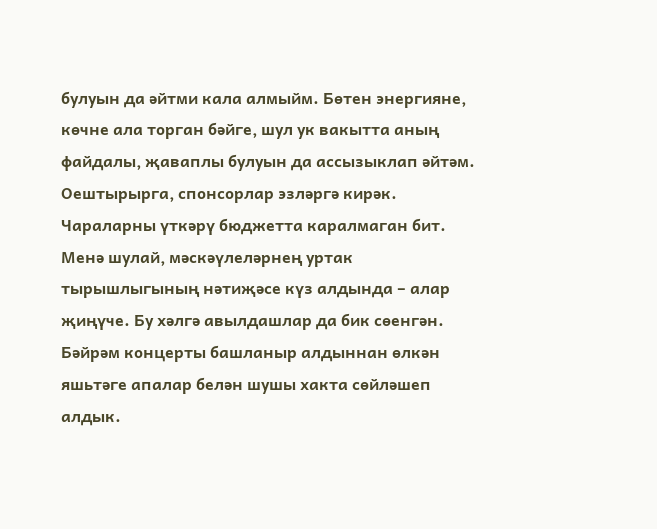булуын да әйтми кала алмыйм. Бөтен энергияне, көчне ала торган бәйге, шул ук вакытта аның файдалы, җаваплы булуын да ассызыклап әйтәм. Оештырырга, спонсорлар эзләргә кирәк. Чараларны үткәрү бюджетта каралмаган бит.
Менә шулай, мәскәүлеләрнең уртак тырышлыгының нәтиҗәсе күз алдында – алар җиңүче. Бу хәлгә авылдашлар да бик сөенгән. Бәйрәм концерты башланыр алдыннан өлкән яшьтәге апалар белән шушы хакта сөйләшеп алдык.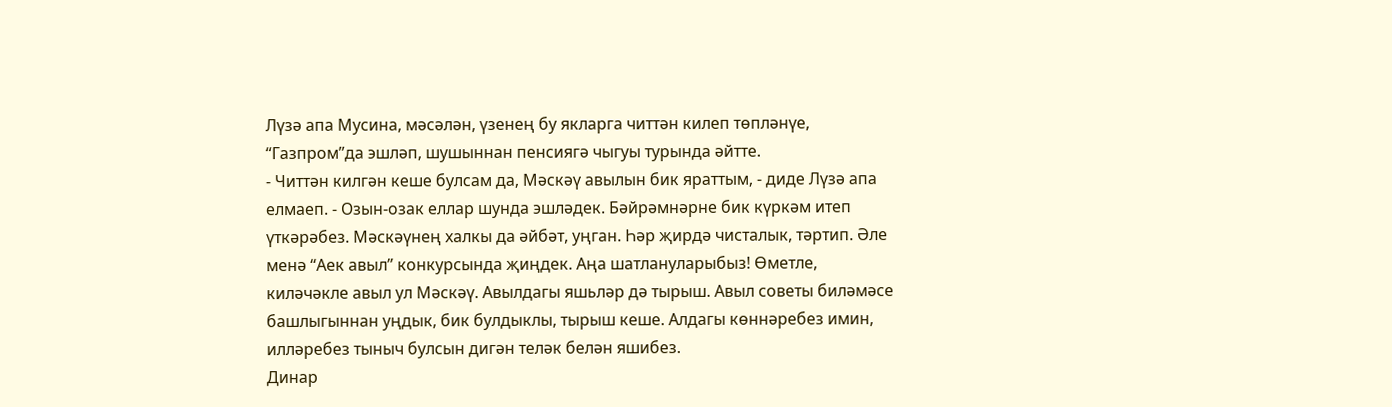Лүзә апа Мусина, мәсәлән, үзенең бу якларга читтән килеп төпләнүе, “Газпром”да эшләп, шушыннан пенсиягә чыгуы турында әйтте.
- Читтән килгән кеше булсам да, Мәскәү авылын бик яраттым, - диде Лүзә апа елмаеп. - Озын-озак еллар шунда эшләдек. Бәйрәмнәрне бик күркәм итеп үткәрәбез. Мәскәүнең халкы да әйбәт, уңган. Һәр җирдә чисталык, тәртип. Әле менә “Аек авыл” конкурсында җиңдек. Аңа шатлануларыбыз! Өметле, киләчәкле авыл ул Мәскәү. Авылдагы яшьләр дә тырыш. Авыл советы биләмәсе башлыгыннан уңдык, бик булдыклы, тырыш кеше. Алдагы көннәребез имин, илләребез тыныч булсын дигән теләк белән яшибез.
Динар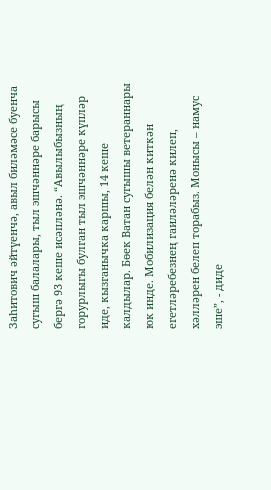Заһитович әйтүенчә, авыл биләмәсе буенча сугыш балалары, тыл эшчәннәре барысы бергә 93 кеше исәпләнә. “Авылыбызның горурлыгы булган тыл эшчәннәре күпләр иде, кызганычка каршы, 14 кеше калдылар. Бөек Ватан сугышы ветераннары юк инде. Мобилизация белән киткән егетләребезнең гаиләләренә килеп, хәлләрен белеп торабыз. Монысы – намус эше”, - диде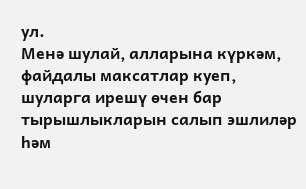ул.
Менә шулай, алларына күркәм, файдалы максатлар куеп, шуларга ирешү өчен бар тырышлыкларын салып эшлиләр һәм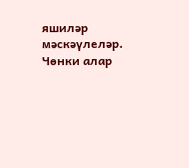яшиләр мәскәүлеләр. Чөнки алар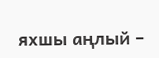яхшы аңлый –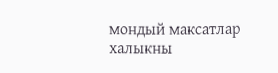мондый максатлар халыкны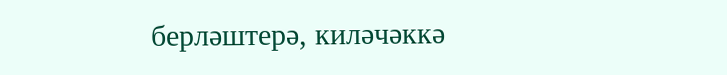берләштерә, киләчәккә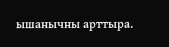ышанычны арттыра.